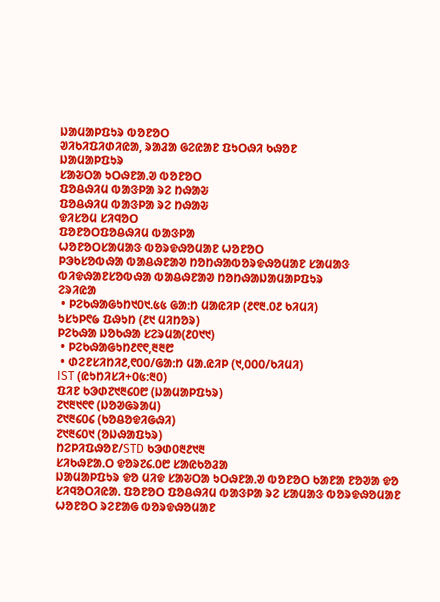ᱡᱟᱢᱟᱞᱯᱩᱨ ᱵᱚᱱᱚᱛ
ᱣᱤᱠᱤᱯᱤᱰᱤᱭᱟ, ᱨᱟᱲᱟ ᱜᱮᱭᱟᱱ ᱯᱩᱛᱷᱤ ᱠᱷᱚᱱ
ᱡᱟᱢᱟᱞᱯᱩᱨ
ᱥᱟᱶᱛᱟ ᱩᱛᱷᱱᱟᱹᱣ ᱵᱚᱱᱚᱛ
ᱯᱚᱪᱷᱤᱢ ᱵᱟᱝᱞᱟ ᱨᱮ ᱴᱷᱟᱶ
ᱯᱚᱪᱷᱤᱢ ᱵᱟᱝᱞᱟ ᱨᱮ ᱴᱷᱟᱶ
ᱫᱤᱥᱚᱢ ᱥᱤᱧᱚᱛ
ᱯᱚᱱᱚᱛᱯᱚᱪᱷᱤᱢ ᱵᱟᱝᱞᱟ
ᱦᱚᱱᱚᱛᱥᱟᱢᱟᱝ ᱵᱚᱨᱫᱷᱚᱢᱟᱱ ᱦᱚᱱᱚᱛ
ᱞᱳᱠᱥᱚᱵᱷᱟ ᱵᱟᱪᱷᱱᱟᱣ ᱴᱚᱴᱷᱟᱵᱚᱨᱫᱷᱚᱢᱟᱱ ᱥᱟᱢᱟᱝ
ᱵᱤᱫᱷᱟᱱᱥᱚᱵᱷᱟ ᱵᱟᱪᱷᱱᱟᱣ ᱴᱚᱴᱷᱟᱡᱟᱢᱟᱞᱯᱩᱨ
ᱮᱨᱤᱭᱟ
 • ᱞᱮᱠᱷᱟᱜᱩᱴ᱑᱐᱑.᱕᱕ ᱜᱟᱺᱴ ᱢᱟᱭᱤᱞ (᱒᱖᱓.᱐᱒ ᱠᱤᱢᱤ)
ᱩᱥᱩᱞ᱖᱙ ᱯᱷᱩᱴ (᱒᱑ ᱢᱤᱴᱚᱨ)
ᱞᱮᱠᱷᱟ ᱡᱚᱠᱷᱟ ᱥᱮᱨᱢᱟ(᱒᱐᱑᱑)
 • ᱞᱮᱠᱷᱟᱜᱩᱴ᱒᱖᱖,᱓᱓᱘
 • ᱰᱮᱱᱥᱤᱴᱤ᱒,᱖᱐᱐/ᱜᱟᱺᱴ ᱢᱟᱹᱭᱤᱞ (᱑,᱐᱐᱐/ᱠᱤᱢᱤ)
IST (ᱭᱩᱴᱤᱥᱤ+᱐᱕:᱓᱐)
ᱯᱤᱱ ᱠᱳᱰ᱗᱑᱓᱔᱐᱘ (ᱡᱟᱢᱟᱞᱯᱩᱨ)
᱗᱑᱓᱑᱖᱖ (ᱡᱚᱣᱜᱨᱟᱢ)
᱗᱑᱓᱔᱐᱔ (ᱠᱚᱪᱚᱫᱤᱜᱷᱤ)
᱗᱑᱓᱔᱐᱑ (ᱚᱡᱷᱟᱯᱩᱨ)
ᱴᱮᱞᱤᱯᱷᱚᱱ/STD ᱠᱳᱰ᱐᱓᱒᱑᱓
ᱥᱤᱠᱷᱱᱟᱹᱛ ᱫᱚᱨ᱗᱔.᱐᱘ ᱥᱟᱭᱠᱚᱲᱟ
ᱡᱟᱢᱟᱞᱯᱩᱨ ᱫᱚ ᱢᱤᱫ ᱥᱟᱶᱛᱟ ᱩᱛᱷᱱᱟᱹᱣ ᱵᱚᱱᱚᱛ ᱠᱟᱱᱟ ᱱᱚᱣᱟ ᱫᱚ ᱥᱤᱧᱚᱛᱤᱭᱟᱹ ᱯᱚᱱᱚᱛ ᱯᱚᱪᱷᱤᱢ ᱵᱟᱝᱞᱟ ᱨᱮ ᱥᱟᱢᱟᱝ ᱵᱚᱨᱫᱷᱚᱢᱟᱱ ᱦᱚᱱᱚᱛ ᱨᱮᱱᱟᱜ ᱵᱚᱨᱫᱷᱚᱢᱟᱱ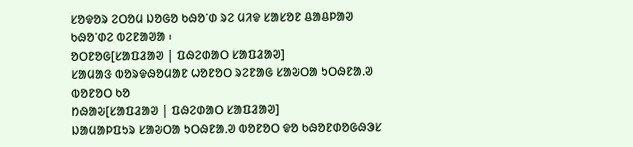ᱥᱚᱫᱚᱨ ᱮᱛᱚᱢ ᱡᱚᱜᱚ ᱠᱷᱚᱸᱰ ᱨᱮ ᱢᱤᱫ ᱥᱟᱥᱚᱱ ᱪᱟᱪᱞᱟᱣ ᱠᱷᱚᱸᱰᱮ ᱵᱮᱱᱟᱣᱟ ᱾
ᱚᱛᱱᱚᱜ[ᱥᱟᱯᱲᱟᱣ | ᱯᱷᱮᱰᱟᱛ ᱥᱟᱯᱲᱟᱣ]
ᱥᱟᱢᱟᱝ ᱵᱚᱨᱫᱷᱚᱢᱟᱱ ᱦᱚᱱᱚᱛ ᱨᱮᱱᱟᱜ ᱥᱟᱶᱛᱟ ᱩᱛᱷᱱᱟᱹᱣ ᱵᱚᱱᱚᱛ ᱠᱚ
ᱴᱷᱟᱶ[ᱥᱟᱯᱲᱟᱣ | ᱯᱷᱮᱰᱟᱛ ᱥᱟᱯᱲᱟᱣ]
ᱡᱟᱢᱟᱞᱯᱩᱨ ᱥᱟᱶᱛᱟ ᱩᱛᱷᱱᱟᱹᱣ ᱵᱚᱱᱚᱛ ᱫᱚ ᱠᱷᱚᱱᱰᱚᱜᱷᱳᱥ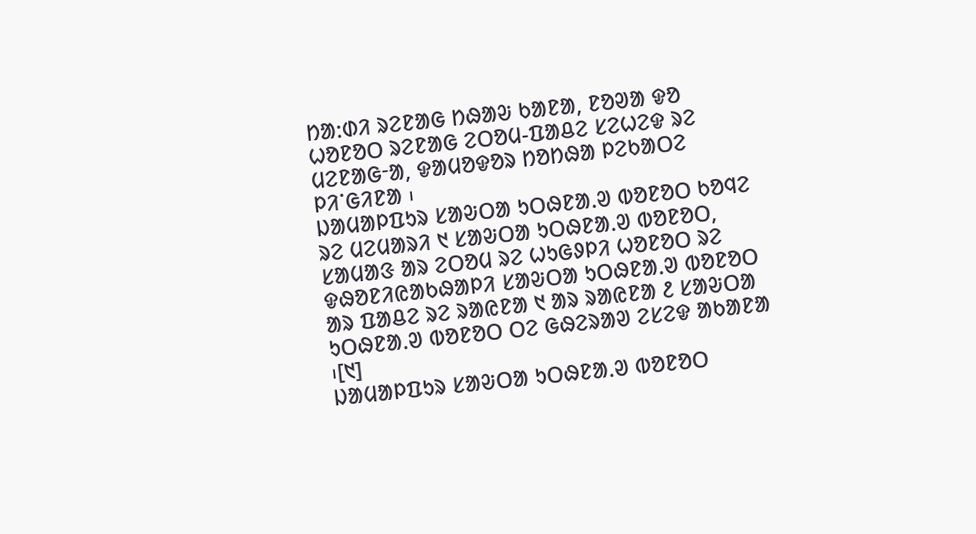ᱴᱟᱺᱰᱤ ᱨᱮᱱᱟᱜ ᱴᱷᱟᱶ ᱠᱟᱱᱟ, ᱱᱚᱣᱟ ᱫᱚ ᱦᱚᱱᱚᱛ ᱨᱮᱱᱟᱜ ᱮᱛᱚᱢ-ᱯᱟᱪᱮ ᱥᱮᱦᱮᱫ ᱨᱮ ᱢᱮᱱᱟᱜᱼᱟ, ᱫᱟᱢᱚᱫᱚᱨ ᱴᱚᱴᱷᱟ ᱞᱮᱠᱟᱛᱮ ᱞᱤᱸᱜᱤᱱᱟ ᱾
ᱡᱟᱢᱟᱞᱯᱩᱨ ᱥᱟᱶᱛᱟ ᱩᱛᱷᱱᱟᱹᱣ ᱵᱚᱱᱚᱛ ᱠᱚᱧᱮ ᱨᱮ ᱢᱮᱢᱟᱨᱤ ᱑ ᱥᱟᱶᱛᱟ ᱩᱛᱷᱱᱟᱹᱣ ᱵᱚᱱᱚᱛ, ᱥᱟᱢᱟᱝ ᱟᱨ ᱮᱛᱚᱢ ᱨᱮ ᱦᱩᱜᱽᱞᱤ ᱦᱚᱱᱚᱛ ᱨᱮ ᱫᱷᱚᱱᱤᱭᱟᱠᱷᱟᱞᱤ ᱥᱟᱶᱛᱟ ᱩᱛᱷᱱᱟᱹᱣ ᱵᱚᱱᱚᱛ ᱟᱨ ᱯᱟᱪᱮ ᱨᱮ ᱨᱟᱭᱱᱟ ᱑ ᱟᱨ ᱨᱟᱭᱱᱟ ᱒ ᱥᱟᱶᱛᱟ ᱩᱛᱷᱱᱟᱹᱣ ᱵᱚᱱᱚᱛ ᱛᱮ ᱜᱷᱮᱨᱟᱣ ᱮᱥᱮᱫ ᱟᱠᱟᱱᱟ ᱾[᱑]
ᱡᱟᱢᱟᱞᱯᱩᱨ ᱥᱟᱶᱛᱟ ᱩᱛᱷᱱᱟᱹᱣ ᱵᱚᱱᱚᱛ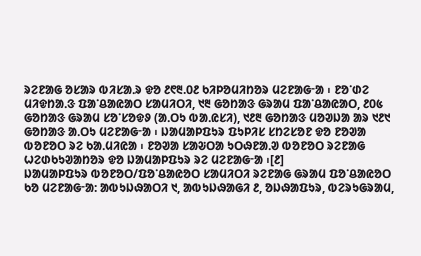ᱨᱮᱱᱟᱜ ᱚᱥᱟᱨ ᱵᱤᱥᱟᱹᱨ ᱫᱚ ᱒᱖᱓.᱐᱒ ᱠᱤᱞᱚᱢᱤᱴᱚᱨ ᱢᱮᱱᱟᱜᱼᱟ ᱾ ᱱᱚᱸᱰᱮ ᱢᱤᱫᱴᱟᱹᱝ ᱯᱟᱸᱪᱟᱭᱟᱛ ᱥᱟᱢᱤᱛᱤ, ᱑᱓ ᱜᱚᱴᱟᱝ ᱜᱨᱟᱢ ᱯᱟᱸᱪᱟᱭᱟᱛ, ᱒᱐᱕ ᱜᱚᱴᱟᱝ ᱜᱨᱟᱢ ᱥᱚᱸᱥᱚᱫᱽ (ᱟᱹᱛᱩ ᱵᱟᱹᱭᱥᱤ), ᱑᱒᱓ ᱜᱚᱴᱟᱝ ᱢᱚᱣᱡᱟ ᱟᱨ ᱑᱒᱑ ᱜᱚᱴᱟᱝ ᱟᱹᱛᱩ ᱢᱮᱱᱟᱜᱼᱟ ᱾ ᱡᱟᱢᱟᱞᱯᱩᱨ ᱯᱩᱞᱤᱥ ᱥᱴᱮᱥᱚᱱ ᱫᱚ ᱱᱚᱣᱟ ᱵᱚᱱᱚᱛ ᱨᱮ ᱠᱟᱹᱢᱤᱭᱟ ᱾ ᱱᱚᱣᱟ ᱥᱟᱶᱛᱟ ᱩᱛᱷᱱᱟᱹᱣ ᱵᱚᱱᱚᱛ ᱨᱮᱱᱟᱜ ᱦᱮᱰᱠᱩᱣᱟᱴᱚᱨ ᱫᱚ ᱡᱟᱢᱟᱞᱯᱩᱨ ᱨᱮ ᱢᱮᱱᱟᱜᱼᱟ ᱾[᱒]
ᱡᱟᱢᱟᱞᱯᱩᱨ ᱵᱚᱱᱚᱛ/ᱯᱚᱸᱪᱟᱭᱚᱛ ᱥᱟᱢᱤᱛᱤ ᱨᱮᱱᱟᱜ ᱜᱨᱟᱢ ᱯᱚᱸᱪᱟᱭᱚᱛ ᱠᱚ ᱢᱮᱱᱟᱜᱼᱟ: ᱟᱵᱩᱡᱷᱟᱛᱤ ᱑, ᱟᱵᱩᱡᱷᱟᱜᱤ ᱒, ᱚᱡᱷᱟᱯᱩᱨ, ᱵᱮᱨᱩᱜᱨᱟᱢ,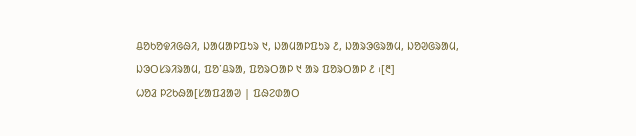ᱪᱚᱠᱚᱫᱤᱜᱷᱤ, ᱡᱟᱢᱟᱞᱯᱩᱨ ᱑, ᱡᱟᱢᱟᱞᱯᱩᱨ ᱒, ᱡᱟᱨᱳᱜᱨᱟᱢ, ᱡᱚᱣᱜᱨᱟᱢ, ᱡᱳᱛᱥᱨᱤᱨᱟᱢ, ᱯᱚᱸᱪᱨᱟ, ᱯᱚᱨᱛᱟᱞ ᱑ ᱟᱨ ᱯᱚᱨᱛᱟᱞ ᱒ ᱾[᱓]
ᱦᱚᱲ ᱞᱮᱠᱷᱟ[ᱥᱟᱯᱲᱟᱣ | ᱯᱷᱮᱰᱟᱛ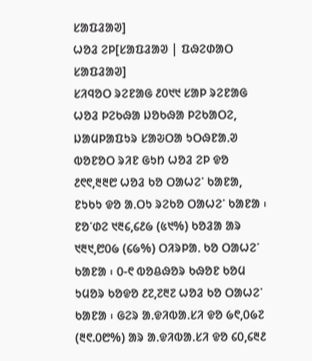ᱥᱟᱯᱲᱟᱣ]
ᱦᱚᱲ ᱮᱞ[ᱥᱟᱯᱲᱟᱣ | ᱯᱷᱮᱰᱟᱛ ᱥᱟᱯᱲᱟᱣ]
ᱥᱤᱧᱚᱛ ᱨᱮᱱᱟᱜ ᱒᱐᱑᱑ ᱥᱟᱞ ᱨᱮᱱᱟᱜ ᱦᱚᱲ ᱞᱮᱠᱷᱟ ᱡᱚᱠᱷᱟ ᱞᱮᱠᱟᱛᱮ, ᱡᱟᱢᱞᱟᱯᱩᱨ ᱥᱟᱶᱛᱟ ᱩᱛᱷᱱᱟᱹᱣ ᱵᱚᱱᱚᱛ ᱨᱤᱱ ᱜᱩᱴ ᱦᱚᱲ ᱮᱞ ᱫᱚ ᱒᱖᱖,᱓᱓᱘ ᱦᱚᱲ ᱠᱚ ᱛᱟᱦᱮᱸ ᱠᱟᱱᱟ, ᱱᱩᱠᱩ ᱫᱚ ᱟᱹᱛᱩ ᱨᱮᱠᱚ ᱛᱟᱦᱮᱸ ᱠᱟᱱᱟ ᱾ ᱱᱚᱸᱰᱮ ᱑᱓᱔,᱔᱒᱙ (᱕᱑%) ᱠᱚᱲᱟ ᱟᱨ ᱑᱓᱑,᱘᱐᱙ (᱔᱙%) ᱛᱤᱨᱞᱟᱹ ᱠᱚ ᱛᱟᱦᱮᱸ ᱠᱟᱱᱟ ᱾ ᱐-᱖ ᱵᱚᱪᱷᱚᱨ ᱠᱷᱚᱱ ᱠᱚᱢ ᱩᱢᱚᱨ ᱠᱚᱫᱚ ᱒᱗,᱗᱓᱗ ᱦᱚᱲ ᱠᱚ ᱛᱟᱦᱮᱸ ᱠᱟᱱᱟ ᱾ ᱜᱮᱨ ᱟᱹᱫᱤᱵᱟᱹᱥᱤ ᱫᱚ ᱙᱖,᱐᱙᱗ (᱓᱖.᱐᱘%) ᱟᱨ ᱟᱹᱫᱤᱵᱟᱹᱥᱤ ᱫᱚ ᱔᱐,᱔᱓᱒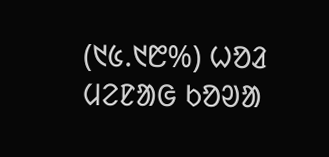(᱑᱕.᱑᱘%) ᱦᱚᱲ ᱢᱮᱱᱟᱜ ᱠᱚᱣᱟ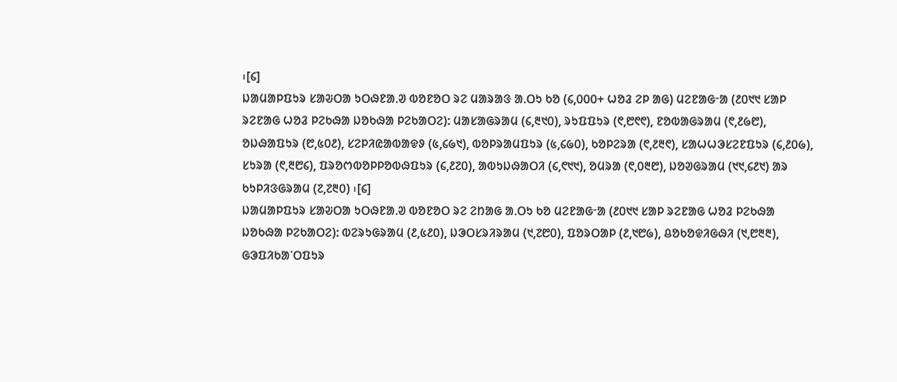᱾[᱔]
ᱡᱟᱢᱟᱞᱯᱩᱨ ᱥᱟᱶᱛᱟ ᱩᱛᱷᱱᱟᱹᱣ ᱵᱚᱱᱚᱛ ᱨᱮ ᱢᱟᱨᱟᱝ ᱟᱹᱛᱩ ᱠᱚ (᱔,᱐᱐᱐+ ᱦᱚᱲ ᱮᱞ ᱟᱜ) ᱢᱮᱱᱟᱜᱼᱟ (᱒᱐᱑᱑ ᱥᱟᱞ ᱨᱮᱱᱟᱜ ᱦᱚᱲ ᱞᱮᱠᱷᱟ ᱡᱚᱠᱷᱟ ᱞᱮᱠᱟᱛᱮ): ᱢᱟᱥᱟᱜᱨᱟᱢ (᱔,᱓᱑᱐), ᱨᱩᱯᱯᱩᱨ (᱖,᱘᱖᱖), ᱱᱚᱵᱟᱜᱨᱟᱢ (᱖,᱒᱙᱘), ᱚᱡᱷᱟᱯᱩᱨ (᱘,᱕᱐᱒), ᱥᱮᱞᱤᱭᱟᱵᱟᱫᱽ (᱕,᱔᱙᱑), ᱵᱚᱞᱨᱟᱢᱯᱩᱨ (᱕,᱔᱙᱐), ᱠᱚᱞᱮᱨᱟ (᱖,᱒᱓᱖), ᱥᱟᱦᱦᱳᱥᱮᱱᱯᱩᱨ (᱔,᱒᱐᱙), ᱥᱩᱨᱟ (᱖,᱓᱘᱔), ᱯᱨᱚᱬᱵᱚᱞᱞᱚᱵᱷᱯᱩᱨ (᱔,᱒᱗᱐), ᱟᱵᱩᱡᱷᱟᱛᱤ (᱔,᱖᱑᱑), ᱚᱢᱨᱟ (᱖,᱐᱓᱘), ᱡᱚᱣᱜᱨᱟᱢ (᱑᱑,᱔᱒᱑) ᱟᱨ ᱠᱩᱞᱤᱝᱜᱨᱟᱢ (᱗,᱗᱓᱐) ᱾[᱔]
ᱡᱟᱢᱟᱞᱯᱩᱨ ᱥᱟᱶᱛᱟ ᱩᱛᱷᱱᱟᱹᱣ ᱵᱚᱱᱚᱛ ᱨᱮ ᱮᱴᱟᱜ ᱟᱹᱛᱩ ᱠᱚ ᱢᱮᱱᱟᱜᱼᱟ (᱒᱐᱑᱑ ᱥᱟᱞ ᱨᱮᱱᱟᱜ ᱦᱚᱲ ᱞᱮᱠᱷᱟ ᱡᱚᱠᱷᱟ ᱞᱮᱠᱟᱛᱮ): ᱵᱮᱨᱩᱜᱨᱟᱢ (᱒,᱕᱒᱐), ᱡᱳᱛᱥᱨᱤᱨᱟᱢ (᱑,᱗᱘᱐), ᱯᱚᱨᱛᱟᱞ (᱒,᱑᱘᱙), ᱪᱚᱠᱚᱫᱤᱜᱷᱤ (᱑,᱘᱓᱓), ᱜᱳᱯᱤᱠᱟᱸᱛᱯᱩᱨ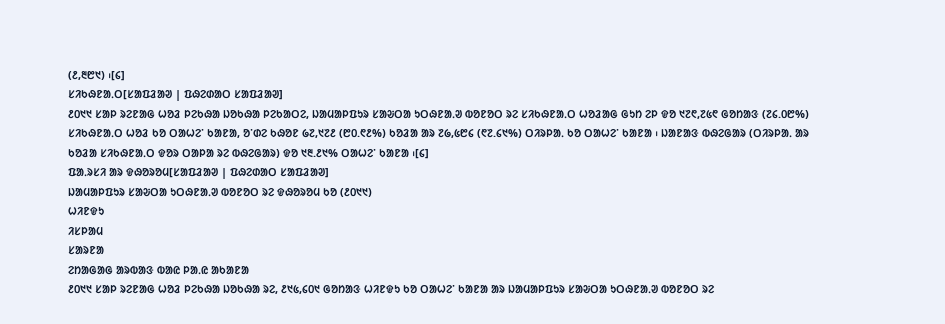(᱒,᱓᱘᱑) ᱾[᱔]
ᱥᱤᱠᱷᱱᱟᱹᱛ[ᱥᱟᱯᱲᱟᱣ | ᱯᱷᱮᱰᱟᱛ ᱥᱟᱯᱲᱟᱣ]
᱒᱐᱑᱑ ᱥᱟᱞ ᱨᱮᱱᱟᱜ ᱦᱚᱲ ᱞᱮᱠᱷᱟ ᱡᱚᱠᱷᱟ ᱞᱮᱠᱟᱛᱮ, ᱡᱟᱢᱟᱞᱯᱩᱨ ᱥᱟᱶᱛᱟ ᱩᱛᱷᱱᱟᱹᱣ ᱵᱚᱱᱚᱛ ᱨᱮ ᱥᱤᱠᱷᱱᱟᱹᱛ ᱦᱚᱲᱟᱜ ᱜᱩᱴ ᱮᱞ ᱫᱚ ᱑᱗᱖,᱗᱕᱖ ᱜᱚᱴᱟᱝ (᱗᱔.᱐᱘%) ᱥᱤᱠᱷᱱᱟᱹᱛ ᱦᱚᱲ ᱠᱚ ᱛᱟᱦᱮᱸ ᱠᱟᱱᱟ, ᱚᱸᱰᱮ ᱠᱷᱚᱱ ᱙᱗,᱑᱗᱒ (᱘᱐.᱖᱒%) ᱠᱚᱲᱟ ᱟᱨ ᱗᱙,᱕᱘᱔ (᱖᱗.᱔᱑%) ᱛᱤᱨᱞᱟᱹ ᱠᱚ ᱛᱟᱦᱮᱸ ᱠᱟᱱᱟ ᱾ ᱡᱟᱱᱟᱝ ᱵᱷᱮᱜᱟᱨ (ᱛᱤᱨᱞᱟᱹ ᱟᱨ ᱠᱚᱲᱟ ᱥᱤᱠᱷᱱᱟᱹᱛ ᱫᱚᱨ ᱛᱟᱞᱟ ᱨᱮ ᱵᱷᱮᱜᱟᱨ) ᱫᱚ ᱑᱓.᱒᱑% ᱛᱟᱦᱮᱸ ᱠᱟᱱᱟ ᱾[᱔]
ᱯᱟᱹᱨᱥᱤ ᱟᱨ ᱫᱷᱚᱨᱚᱢ[ᱥᱟᱯᱲᱟᱣ | ᱯᱷᱮᱰᱟᱛ ᱥᱟᱯᱲᱟᱣ]
ᱡᱟᱢᱟᱞᱯᱩᱨ ᱥᱟᱶᱛᱟ ᱩᱛᱷᱱᱟᱹᱣ ᱵᱚᱱᱚᱛ ᱨᱮ ᱫᱷᱚᱨᱚᱢ ᱠᱚ (᱒᱐᱑᱑)
ᱦᱤᱱᱫᱩ
ᱤᱥᱞᱟᱢ
ᱥᱟᱨᱱᱟ
ᱮᱴᱟᱜᱟᱜ ᱟᱨᱵᱟᱝ ᱵᱟᱭ ᱞᱟᱹᱭ ᱟᱠᱟᱱᱟ
᱒᱐᱑᱑ ᱥᱟᱞ ᱨᱮᱱᱟᱜ ᱦᱚᱲ ᱞᱮᱠᱷᱟ ᱡᱚᱠᱷᱟ ᱨᱮ, ᱒᱑᱕,᱔᱐᱑ ᱜᱚᱴᱟᱝ ᱦᱤᱱᱫᱩ ᱠᱚ ᱛᱟᱦᱮᱸ ᱠᱟᱱᱟ ᱟᱨ ᱡᱟᱢᱟᱞᱯᱩᱨ ᱥᱟᱶᱛᱟ ᱩᱛᱷᱱᱟᱹᱣ ᱵᱚᱱᱚᱛ ᱨᱮ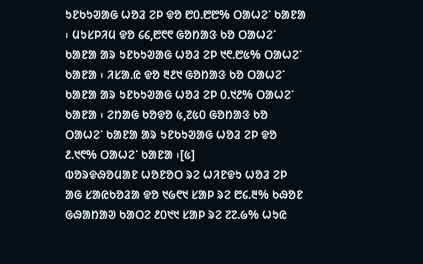ᱩᱱᱠᱩᱣᱟᱜ ᱦᱚᱲ ᱮᱞ ᱫᱚ ᱘᱐.᱘᱘% ᱛᱟᱦᱮᱸ ᱠᱟᱱᱟ ᱾ ᱢᱩᱥᱞᱤᱢ ᱫᱚ ᱔᱔,᱘᱖᱖ ᱜᱚᱴᱟᱝ ᱠᱚ ᱛᱟᱦᱮᱸ ᱠᱟᱱᱟ ᱟᱨ ᱩᱱᱠᱩᱣᱟᱜ ᱦᱚᱲ ᱮᱞ ᱑᱖.᱘᱕% ᱛᱟᱦᱮᱸ ᱠᱟᱱᱟ ᱾ ᱤᱥᱟᱹᱭ ᱫᱚ ᱓᱒᱑ ᱜᱚᱴᱟᱝ ᱠᱚ ᱛᱟᱦᱮᱸ ᱠᱟᱱᱟ ᱟᱨ ᱩᱱᱠᱩᱣᱟᱜ ᱦᱚᱲ ᱮᱞ ᱐.᱑᱒% ᱛᱟᱦᱮᱸ ᱠᱟᱱᱟ ᱾ ᱮᱴᱟᱜ ᱠᱚᱫᱚ ᱕,᱗᱕᱐ ᱜᱚᱴᱟᱝ ᱠᱚ ᱛᱟᱦᱮᱸ ᱠᱟᱱᱟ ᱟᱨ ᱩᱱᱠᱩᱣᱟᱜ ᱦᱚᱲ ᱮᱞ ᱫᱚ ᱒.᱑᱖% ᱛᱟᱦᱮᱸ ᱠᱟᱱᱟ ᱾[᱕]
ᱵᱚᱨᱫᱷᱚᱢᱟᱱ ᱦᱚᱱᱚᱛ ᱨᱮ ᱦᱤᱱᱫᱩ ᱦᱚᱲ ᱮᱞ ᱟᱜ ᱥᱟᱭᱠᱚᱲᱟ ᱫᱚ ᱑᱙᱖᱑ ᱥᱟᱞ ᱨᱮ ᱘᱔.᱓% ᱠᱷᱚᱱ ᱜᱷᱟᱴᱟᱣ ᱠᱟᱛᱮ ᱒᱐᱑᱑ ᱥᱟᱞ ᱨᱮ ᱗᱗.᱙% ᱦᱩᱭ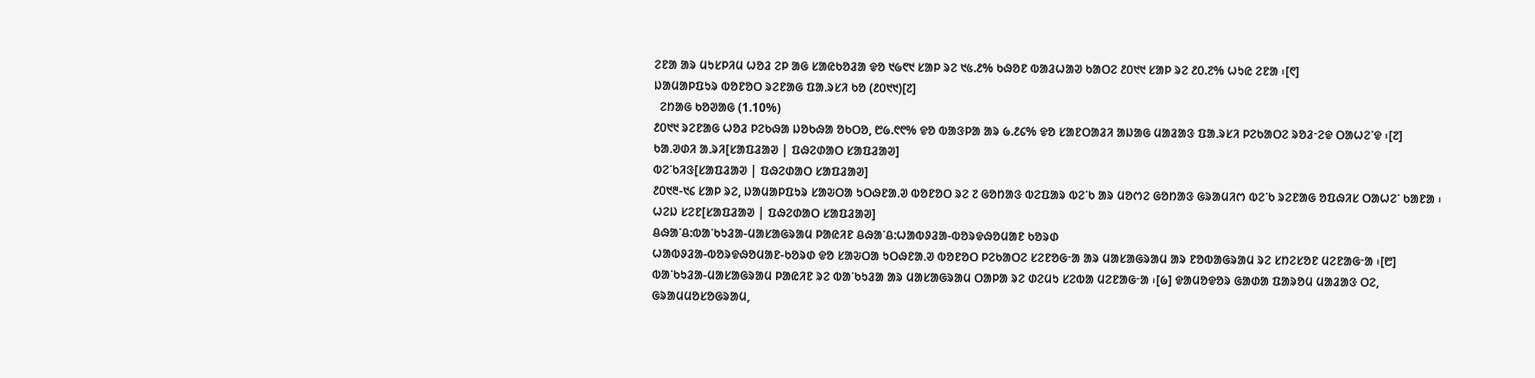ᱮᱱᱟ ᱟᱨ ᱢᱩᱥᱞᱤᱢ ᱦᱚᱲ ᱮᱞ ᱟᱜ ᱥᱟᱭᱠᱚᱲᱟ ᱫᱚ ᱑᱙᱖᱑ ᱥᱟᱞ ᱨᱮ ᱑᱕.᱒% ᱠᱷᱚᱱ ᱵᱟᱲᱦᱟᱣ ᱠᱟᱛᱮ ᱒᱐᱑᱑ ᱥᱟᱞ ᱨᱮ ᱒᱐.᱗% ᱦᱩᱭ ᱮᱱᱟ ᱾[᱖]
ᱡᱟᱢᱟᱞᱯᱩᱨ ᱵᱚᱱᱚᱛ ᱨᱮᱱᱟᱜ ᱯᱟᱹᱨᱥᱤ ᱠᱚ (᱒᱐᱑᱑)[᱗]
  ᱮᱴᱟᱜ ᱠᱚᱣᱟᱜ (1.10%)
᱒᱐᱑᱑ ᱨᱮᱱᱟᱜ ᱦᱚᱲ ᱞᱮᱠᱷᱟ ᱡᱚᱠᱷᱟ ᱚᱠᱛᱚ, ᱘᱙.᱖᱖% ᱫᱚ ᱵᱟᱝᱞᱟ ᱟᱨ ᱙.᱒᱔% ᱫᱚ ᱥᱟᱱᱛᱟᱲᱤ ᱟᱡᱟᱜ ᱢᱟᱲᱟᱝ ᱯᱟᱹᱨᱥᱤ ᱞᱮᱠᱟᱛᱮ ᱨᱚᱲᱼᱮᱫ ᱛᱟᱦᱮᱸᱫ ᱾[᱗]
ᱠᱟᱹᱣᱰᱤ ᱟᱹᱨᱤ[ᱥᱟᱯᱲᱟᱣ | ᱯᱷᱮᱰᱟᱛ ᱥᱟᱯᱲᱟᱣ]
ᱵᱮᱸᱠᱤᱝ[ᱥᱟᱯᱲᱟᱣ | ᱯᱷᱮᱰᱟᱛ ᱥᱟᱯᱲᱟᱣ]
᱒᱐᱑᱓-᱑᱔ ᱥᱟᱞ ᱨᱮ, ᱡᱟᱢᱟᱞᱯᱩᱨ ᱥᱟᱶᱛᱟ ᱩᱛᱷᱱᱟᱹᱣ ᱵᱚᱱᱚᱛ ᱨᱮ ᱗ ᱜᱚᱴᱟᱝ ᱵᱮᱯᱟᱨ ᱵᱮᱸᱠ ᱟᱨ ᱢᱚᱬᱮ ᱜᱚᱴᱟᱝ ᱜᱨᱟᱢᱤᱬ ᱵᱮᱸᱠ ᱨᱮᱱᱟᱜ ᱚᱯᱷᱤᱥ ᱛᱟᱦᱮᱸ ᱠᱟᱱᱟ ᱾
ᱦᱮᱡ ᱥᱮᱱ[ᱥᱟᱯᱲᱟᱣ | ᱯᱷᱮᱰᱟᱛ ᱥᱟᱯᱲᱟᱣ]
ᱪᱷᱟᱸᱪ:ᱵᱟᱸᱠᱩᱲᱟ-ᱢᱟᱥᱟᱜᱨᱟᱢ ᱞᱟᱭᱤᱱ ᱪᱷᱟᱸᱪ:ᱦᱟᱵᱽᱲᱟ-ᱵᱚᱨᱫᱷᱚᱢᱟᱱ ᱠᱚᱨᱰ
ᱦᱟᱵᱽᱲᱟ-ᱵᱚᱨᱫᱷᱚᱢᱟᱱ-ᱠᱚᱨᱰ ᱫᱚ ᱥᱟᱶᱛᱟ ᱩᱛᱷᱱᱟᱹᱣ ᱵᱚᱱᱚᱛ ᱞᱮᱠᱟᱛᱮ ᱥᱮᱱᱚᱜᱼᱟ ᱟᱨ ᱢᱟᱥᱟᱜᱨᱟᱢ ᱟᱨ ᱱᱚᱵᱟᱜᱨᱟᱢ ᱨᱮ ᱥᱴᱮᱥᱚᱱ ᱢᱮᱱᱟᱜᱼᱟ ᱾[᱘]
ᱵᱟᱸᱠᱩᱲᱟ-ᱢᱟᱥᱟᱜᱨᱟᱢ ᱞᱟᱭᱤᱱ ᱨᱮ ᱵᱟᱸᱠᱩᱲᱟ ᱟᱨ ᱢᱟᱥᱟᱜᱨᱟᱢ ᱛᱟᱞᱟ ᱨᱮ ᱰᱮᱢᱩ ᱥᱮᱵᱟ ᱢᱮᱱᱟᱜᱼᱟ ᱾[᱙] ᱫᱟᱢᱚᱫᱚᱨ ᱜᱟᱰᱟ ᱯᱟᱨᱚᱢ ᱢᱟᱲᱟᱝ ᱛᱮ, ᱜᱨᱟᱢᱢᱚᱥᱚᱜᱨᱟᱢ,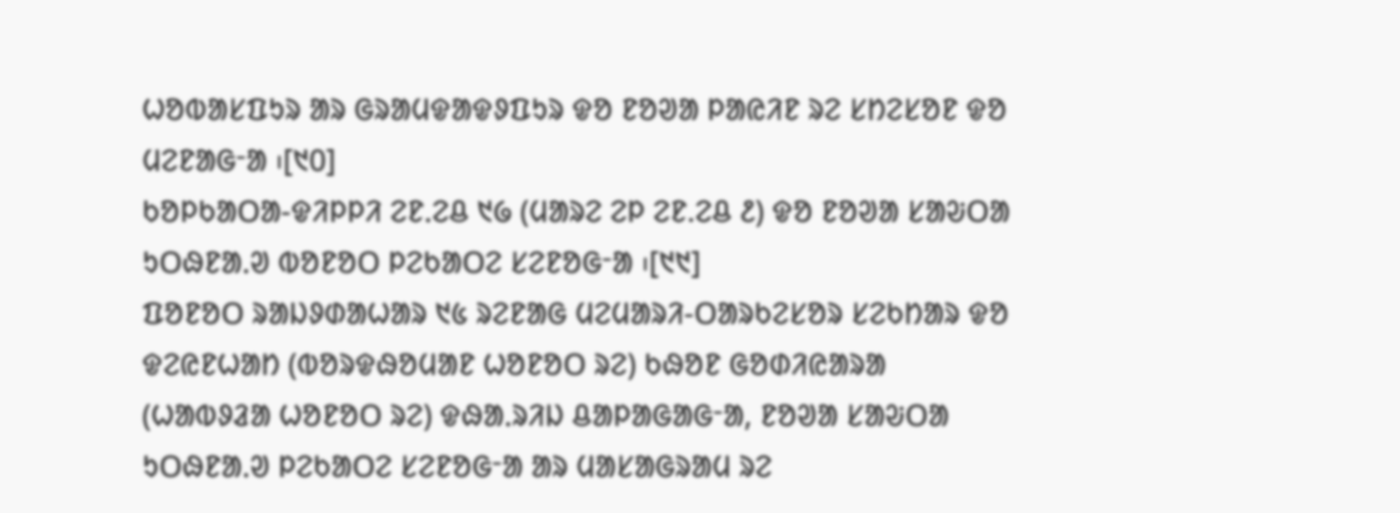ᱦᱚᱵᱟᱥᱯᱩᱨ ᱟᱨ ᱜᱨᱟᱢᱫᱟᱫᱽᱯᱩᱨ ᱫᱚ ᱱᱚᱣᱟ ᱞᱟᱭᱤᱱ ᱨᱮ ᱥᱴᱮᱥᱚᱱ ᱫᱚ ᱢᱮᱱᱟᱜᱼᱟ ᱾[᱑᱐]
ᱠᱚᱞᱠᱟᱛᱟ-ᱫᱤᱞᱞᱤ ᱮᱱᱹᱮᱪ ᱑᱙ (ᱢᱟᱨᱮ ᱮᱞ ᱮᱱ.ᱮᱪ ᱒) ᱫᱚ ᱱᱚᱣᱟ ᱥᱟᱶᱛᱟ ᱩᱛᱷᱱᱟᱹᱣ ᱵᱚᱱᱚᱛ ᱞᱮᱠᱟᱛᱮ ᱥᱮᱱᱚᱜᱼᱟ ᱾[᱑᱑]
ᱯᱚᱱᱚᱛ ᱨᱟᱡᱽᱰᱟᱦᱟᱨ ᱑᱕ ᱨᱮᱱᱟᱜ ᱢᱮᱢᱟᱨᱤ-ᱛᱟᱨᱠᱮᱥᱚᱨ ᱥᱮᱠᱴᱟᱨ ᱫᱚ ᱫᱮᱭᱱᱦᱟᱴ (ᱵᱚᱨᱫᱷᱚᱢᱟᱱ ᱦᱚᱱᱚᱛ ᱨᱮ) ᱠᱷᱚᱱ ᱜᱚᱰᱤᱭᱟᱨᱟ (ᱦᱟᱵᱽᱲᱟ ᱦᱚᱱᱚᱛ ᱨᱮ) ᱫᱷᱟᱹᱨᱤᱡ ᱪᱟᱞᱟᱜᱟᱜᱼᱟ, ᱱᱚᱣᱟ ᱥᱟᱶᱛᱟ ᱩᱛᱷᱱᱟᱹᱣ ᱞᱮᱠᱟᱛᱮ ᱥᱮᱱᱚᱜᱼᱟ ᱟᱨ ᱢᱟᱥᱟᱜᱨᱟᱢ ᱨᱮ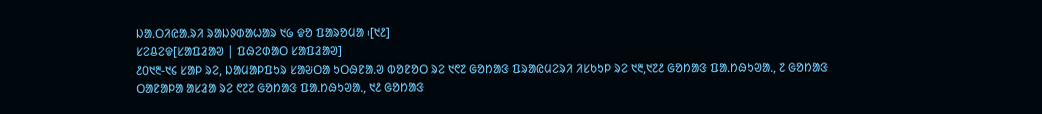ᱡᱟᱹᱛᱤᱭᱟᱹᱨᱤ ᱨᱟᱡᱽᱰᱟᱦᱟᱨ ᱑᱙ ᱫᱚ ᱯᱟᱨᱚᱢᱟ ᱾[᱑᱒]
ᱥᱮᱪᱮᱫ[ᱥᱟᱯᱲᱟᱣ | ᱯᱷᱮᱰᱟᱛ ᱥᱟᱯᱲᱟᱣ]
᱒᱐᱑᱓-᱑᱔ ᱥᱟᱞ ᱨᱮ, ᱡᱟᱢᱟᱞᱯᱩᱨ ᱥᱟᱶᱛᱟ ᱩᱛᱷᱱᱟᱹᱣ ᱵᱚᱱᱚᱛ ᱨᱮ ᱑᱖᱗ ᱜᱚᱴᱟᱝ ᱯᱨᱟᱭᱢᱮᱨᱤ ᱤᱥᱠᱩᱞ ᱨᱮ ᱑᱓,᱑᱗᱒ ᱜᱚᱴᱟᱝ ᱯᱟᱹᱴᱷᱩᱣᱟᱹ, ᱗ ᱜᱚᱴᱟᱝ ᱛᱟᱱᱟᱞᱟ ᱟᱥᱲᱟ ᱨᱮ ᱖᱗᱗ ᱜᱚᱴᱟᱝ ᱯᱟᱹᱴᱷᱩᱣᱟᱹ, ᱑᱒ ᱜᱚᱴᱟᱝ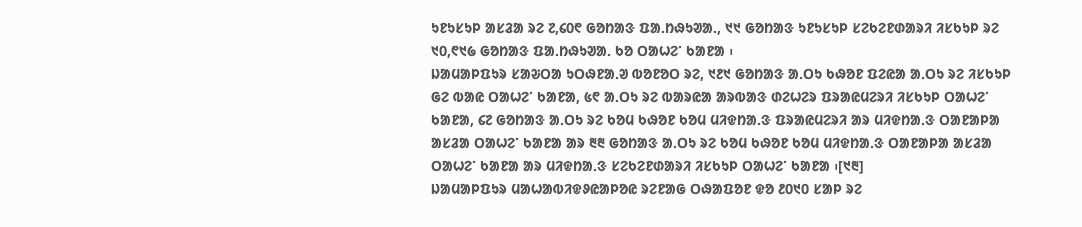ᱩᱱᱩᱥᱩᱞ ᱟᱥᱲᱟ ᱨᱮ ᱗,᱔᱐᱖ ᱜᱚᱴᱟᱝ ᱯᱟᱹᱴᱷᱩᱣᱟᱹ, ᱑᱑ ᱜᱚᱴᱟᱝ ᱩᱱᱩᱥᱩᱞ ᱥᱮᱠᱮᱱᱰᱟᱨᱤ ᱤᱥᱠᱩᱞ ᱨᱮ ᱑᱐,᱖᱑᱙ ᱜᱚᱴᱟᱝ ᱯᱟᱹᱴᱷᱩᱣᱟᱹ ᱠᱚ ᱛᱟᱦᱮᱸ ᱠᱟᱱᱟ ᱾
ᱡᱟᱢᱟᱞᱯᱩᱨ ᱥᱟᱶᱛᱟ ᱩᱛᱷᱱᱟᱹᱣ ᱵᱚᱱᱚᱛ ᱨᱮ, ᱑᱒᱑ ᱜᱚᱴᱟᱝ ᱟᱹᱛᱩ ᱠᱷᱚᱱ ᱯᱮᱭᱟ ᱟᱹᱛᱩ ᱨᱮ ᱤᱥᱠᱩᱞ ᱜᱮ ᱵᱟᱭ ᱛᱟᱦᱮᱸ ᱠᱟᱱᱟ, ᱕᱖ ᱟᱹᱛᱩ ᱨᱮ ᱵᱟᱨᱭᱟ ᱟᱨᱵᱟᱝ ᱰᱮᱦᱮᱨ ᱯᱨᱟᱭᱢᱮᱨᱤ ᱤᱥᱠᱩᱞ ᱛᱟᱦᱮᱸ ᱠᱟᱱᱟ, ᱔᱗ ᱜᱚᱴᱟᱝ ᱟᱹᱛᱩ ᱨᱮ ᱠᱚᱢ ᱠᱷᱚᱱ ᱠᱚᱢ ᱢᱤᱫᱴᱟᱹᱝ ᱯᱨᱟᱭᱢᱮᱨᱤ ᱟᱨ ᱢᱤᱫᱴᱟᱹᱝ ᱛᱟᱱᱟᱞᱟ ᱟᱥᱲᱟ ᱛᱟᱦᱮᱸ ᱠᱟᱱᱟ ᱟᱨ ᱓᱓ ᱜᱚᱴᱟᱝ ᱟᱹᱛᱩ ᱨᱮ ᱠᱚᱢ ᱠᱷᱚᱱ ᱠᱚᱢ ᱢᱤᱫᱴᱟᱹᱝ ᱛᱟᱱᱟᱞᱟ ᱟᱥᱲᱟ ᱛᱟᱦᱮᱸ ᱠᱟᱱᱟ ᱟᱨ ᱢᱤᱫᱴᱟᱹᱝ ᱥᱮᱠᱮᱱᱰᱟᱨᱤ ᱤᱥᱠᱩᱞ ᱛᱟᱦᱮᱸ ᱠᱟᱱᱟ ᱾[᱑᱓]
ᱡᱟᱢᱟᱞᱯᱩᱨ ᱢᱟᱦᱟᱵᱤᱫᱽᱭᱟᱞᱚᱭ ᱨᱮᱱᱟᱜ ᱛᱷᱟᱯᱚᱱ ᱫᱚ ᱒᱐᱑᱐ ᱥᱟᱞ ᱨᱮ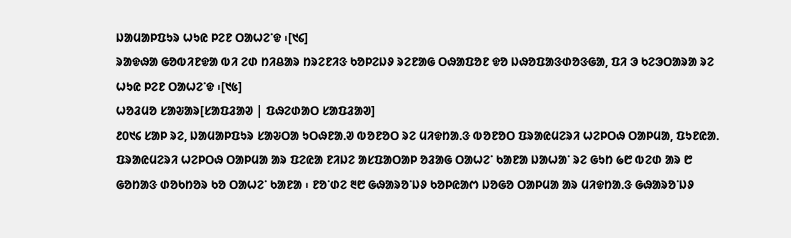ᱡᱟᱢᱟᱞᱯᱩᱨ ᱦᱩᱭ ᱞᱮᱱ ᱛᱟᱦᱮᱸᱫ ᱾[᱑᱔]
ᱨᱟᱫᱷᱟ ᱜᱚᱵᱤᱱᱫᱟ ᱵᱤ ᱮᱰ ᱴᱤᱪᱟᱨ ᱴᱨᱮᱱᱤᱝ ᱠᱚᱞᱮᱡᱽ ᱨᱮᱱᱟᱜ ᱛᱷᱟᱯᱚᱱ ᱫᱚ ᱡᱷᱚᱯᱟᱝᱰᱚᱝᱜᱟ, ᱯᱤ ᱳ ᱠᱮᱳᱛᱟᱨᱟ ᱨᱮ ᱦᱩᱭ ᱞᱮᱱ ᱛᱟᱦᱮᱸᱫ ᱾[᱑᱕]
ᱦᱚᱲᱢᱚ ᱥᱟᱶᱟᱨ[ᱥᱟᱯᱲᱟᱣ | ᱯᱷᱮᱰᱟᱛ ᱥᱟᱯᱲᱟᱣ]
᱒᱐᱑᱔ ᱥᱟᱞ ᱨᱮ, ᱡᱟᱢᱟᱞᱯᱩᱨ ᱥᱟᱶᱛᱟ ᱩᱛᱷᱱᱟᱹᱣ ᱵᱚᱱᱚᱛ ᱨᱮ ᱢᱤᱫᱴᱟᱹᱝ ᱵᱚᱱᱚᱛ ᱯᱨᱟᱭᱢᱮᱨᱤ ᱦᱮᱞᱛᱷ ᱛᱟᱞᱢᱟ, ᱯᱩᱱᱭᱟᱹ ᱯᱨᱟᱭᱢᱮᱨᱤ ᱦᱮᱞᱛᱷ ᱛᱟᱞᱢᱟ ᱟᱨ ᱯᱮᱭᱟ ᱱᱤᱡᱮ ᱟᱥᱯᱟᱛᱟᱞ ᱚᱲᱟᱜ ᱛᱟᱦᱮᱸ ᱠᱟᱱᱟ ᱡᱟᱦᱟᱸ ᱨᱮ ᱜᱩᱴ ᱙᱘ ᱵᱮᱰ ᱟᱨ ᱘ ᱜᱚᱴᱟᱝ ᱰᱚᱠᱴᱚᱨ ᱠᱚ ᱛᱟᱦᱮᱸ ᱠᱟᱱᱟ ᱾ ᱱᱚᱸᱰᱮ ᱓᱘ ᱜᱷᱟᱨᱚᱸᱡᱽ ᱠᱚᱞᱭᱟᱬ ᱡᱚᱜᱚ ᱛᱟᱞᱢᱟ ᱟᱨ ᱢᱤᱫᱴᱟᱹᱝ ᱜᱷᱟᱨᱚᱸᱡᱽ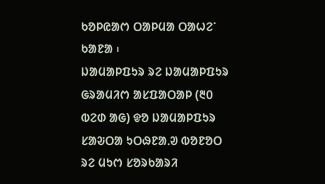ᱠᱚᱞᱭᱟᱬ ᱛᱟᱞᱢᱟ ᱛᱟᱦᱮᱸ ᱠᱟᱱᱟ ᱾
ᱡᱟᱢᱟᱞᱯᱩᱨ ᱨᱮ ᱡᱟᱢᱟᱞᱯᱩᱨ ᱜᱨᱟᱢᱤᱬ ᱟᱥᱯᱟᱛᱟᱞ (᱓᱐ ᱵᱮᱰ ᱟᱜ) ᱫᱚ ᱡᱟᱢᱟᱞᱯᱩᱨ ᱥᱟᱶᱛᱟ ᱩᱛᱷᱱᱟᱹᱣ ᱵᱚᱱᱚᱛ ᱨᱮ ᱢᱩᱬ ᱥᱚᱨᱠᱟᱨᱤ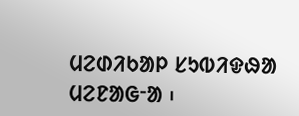ᱢᱮᱰᱤᱠᱟᱞ ᱥᱩᱵᱤᱫᱷᱟ ᱢᱮᱱᱟᱜᱼᱟ ᱾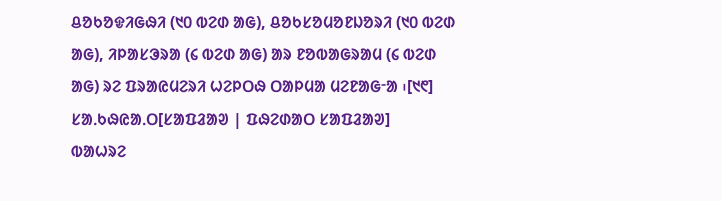ᱪᱚᱠᱚᱫᱤᱜᱷᱤ (᱑᱐ ᱵᱮᱰ ᱟᱜ), ᱪᱚᱠᱥᱚᱢᱚᱱᱡᱚᱨᱤ (᱑᱐ ᱵᱮᱰ ᱟᱜ), ᱤᱞᱟᱥᱳᱨᱟ (᱔ ᱵᱮᱰ ᱟᱜ) ᱟᱨ ᱱᱚᱵᱟᱜᱨᱟᱢ (᱔ ᱵᱮᱰ ᱟᱜ) ᱨᱮ ᱯᱨᱟᱭᱢᱮᱨᱤ ᱦᱮᱞᱛᱷ ᱛᱟᱞᱢᱟ ᱢᱮᱱᱟᱜᱼᱟ ᱾[᱑᱖]
ᱥᱟᱹᱠᱷᱭᱟᱹᱛ[ᱥᱟᱯᱲᱟᱣ | ᱯᱷᱮᱰᱟᱛ ᱥᱟᱯᱲᱟᱣ]
ᱵᱟᱦᱨᱮ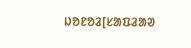ᱡᱚᱱᱚᱲ[ᱥᱟᱯᱲᱟᱣ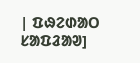| ᱯᱷᱮᱰᱟᱛ ᱥᱟᱯᱲᱟᱣ]